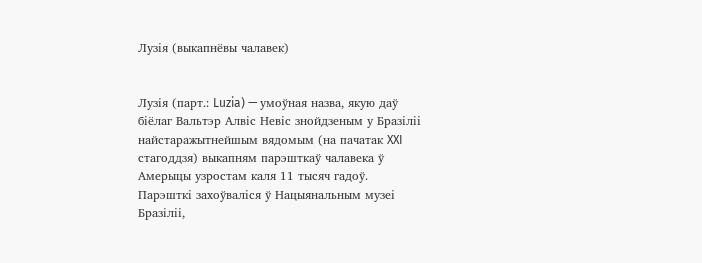Лузія (выкапнёвы чалавек)


Лузія (парт.: Luzia) — умоўная назва, якую даў біёлаг Вальтэр Алвіс Невіс знойдзеным у Бразіліі найстаражытнейшым вядомым (на пачатак XXI стагоддзя) выкапням парэшткаў чалавека ў Амерыцы узростам каля 11 тысяч гадоў.
Парэшткі захоўваліся ў Нацыянальным музеі Бразіліі,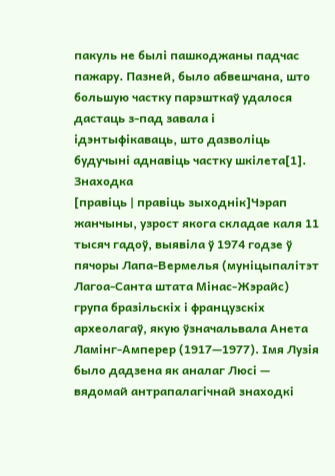пакуль не былі пашкоджаны падчас пажару. Пазней, было абвешчана, што большую частку парэшткаў удалося дастаць з-пад завала і ідэнтыфікаваць, што дазволіць будучыні аднавіць частку шкілета[1].
Знаходка
[правіць | правіць зыходнік]Чэрап жанчыны, узрост якога складае каля 11 тысяч гадоў, выявіла ў 1974 годзе ў пячоры Лапа-Вермелья (муніцыпалітэт Лагоа-Санта штата Мінас-Жэрайс) група бразільскіх і французскіх археолагаў, якую ўзначальвала Анета Ламінг-Амперер (1917—1977). Імя Лузія было дадзена як аналаг Люсі — вядомай антрапалагічнай знаходкі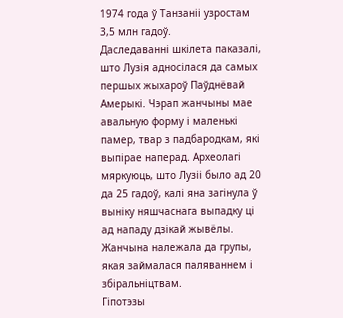1974 года ў Танзаніі узростам 3,5 млн гадоў.
Даследаванні шкілета паказалі, што Лузія адносілася да самых першых жыхароў Паўднёвай Амерыкі. Чэрап жанчыны мае авальную форму і маленькі памер, твар з падбародкам, які выпірае наперад. Археолагі мяркуюць, што Лузіі было ад 20 да 25 гадоў, калі яна загінула ў выніку няшчаснага выпадку ці ад нападу дзікай жывёлы. Жанчына належала да групы, якая займалася паляваннем і збіральніцтвам.
Гіпотэзы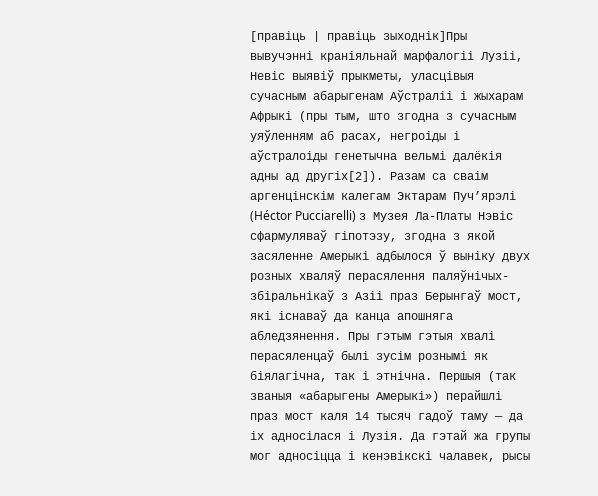[правіць | правіць зыходнік]Пры вывучэнні краніяльнай марфалогіі Лузіі, Невіс выявіў прыкметы, уласцівыя сучасным абарыгенам Аўстраліі і жыхарам Афрыкі (пры тым, што згодна з сучасным уяўленням аб расах, негроіды і аўстралоіды генетычна вельмі далёкія адны ад другіх[2]). Разам са сваім аргенцінскім калегам Эктарам Пуч’ярэлі (Héctor Pucciarelli) з Музея Ла-Платы Нэвіс сфармуляваў гіпотэзу, згодна з якой засяленне Амерыкі адбылося ў выніку двух розных хваляў перасялення паляўнічых-збіральнікаў з Азіі праз Берынгаў мост, які існаваў да канца апошняга абледзянення. Пры гэтым гэтыя хвалі перасяленцаў былі зусім рознымі як біялагічна, так і этнічна. Першыя (так званыя «абарыгены Амерыкі») перайшлі праз мост каля 14 тысяч гадоў таму — да іх адносілася і Лузія. Да гэтай жа групы мог адносіцца і кенэвікскі чалавек, рысы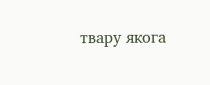твару якога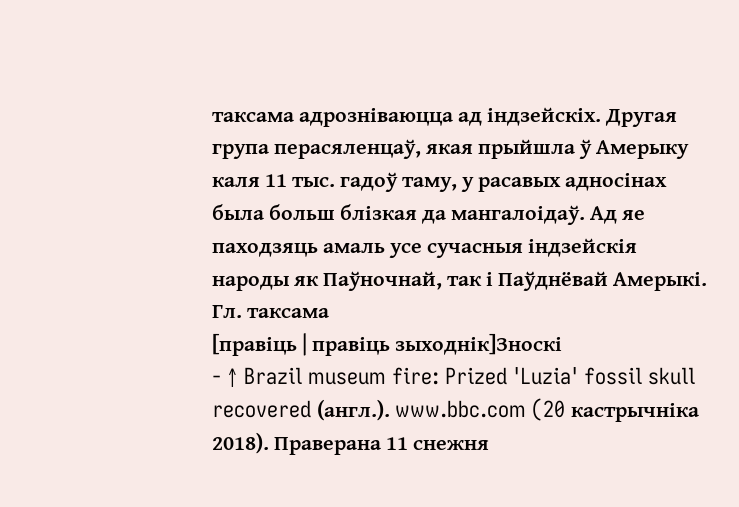таксама адрозніваюцца ад індзейскіх. Другая група перасяленцаў, якая прыйшла ў Амерыку каля 11 тыс. гадоў таму, у расавых адносінах была больш блізкая да мангалоідаў. Ад яе паходзяць амаль усе сучасныя індзейскія народы як Паўночнай, так і Паўднёвай Амерыкі.
Гл. таксама
[правіць | правіць зыходнік]Зноскі
- ↑ Brazil museum fire: Prized 'Luzia' fossil skull recovered (англ.). www.bbc.com (20 кастрычніка 2018). Праверана 11 снежня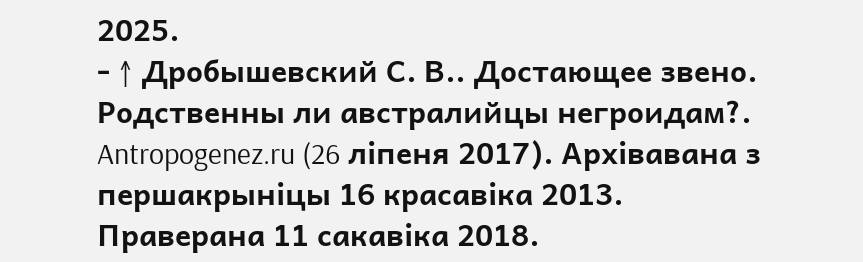2025.
- ↑ Дробышевский С. В.. Достающее звено. Родственны ли австралийцы негроидам?. Antropogenez.ru (26 ліпеня 2017). Архівавана з першакрыніцы 16 красавіка 2013. Праверана 11 сакавіка 2018.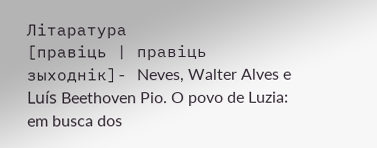Літаратура
[правіць | правіць зыходнік]- Neves, Walter Alves e Luís Beethoven Pio. O povo de Luzia: em busca dos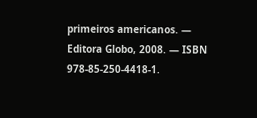primeiros americanos. — Editora Globo, 2008. — ISBN 978-85-250-4418-1.